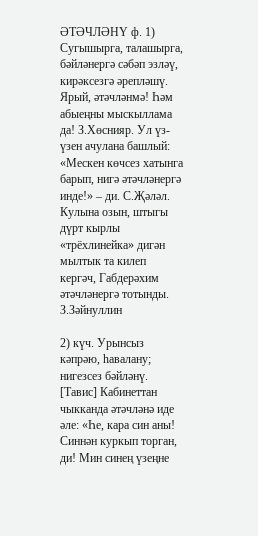ӘТӘЧЛӘНҮ ф. 1) Сугышырга, талашырга, бәйләнергә сәбәп эзләү, кирәксезгә әрепләшү. Ярый, әтәчләнмә! Һәм абыеңны мыскыллама да! З.Хөснияр. Ул үз-үзен ачулана башлый: «Мескен көчсез хатынга барып, нигә әтәчләнергә инде!» – ди. С.Җәләл. Кулына озын, штыгы дүрт кырлы «трёхлинейка» дигән мылтык та килеп кергәч, Габдерәхим әтәчләнергә тотынды. З.Зәйнуллин

2) күч. Урынсыз кәпрәю, һавалану; нигезсез бәйләнү. [Тавис] Кабинеттан чыкканда әтәчләнә иде әле: «Һе, кара син аны! Синнән куркып торган, ди! Мин синең үзеңне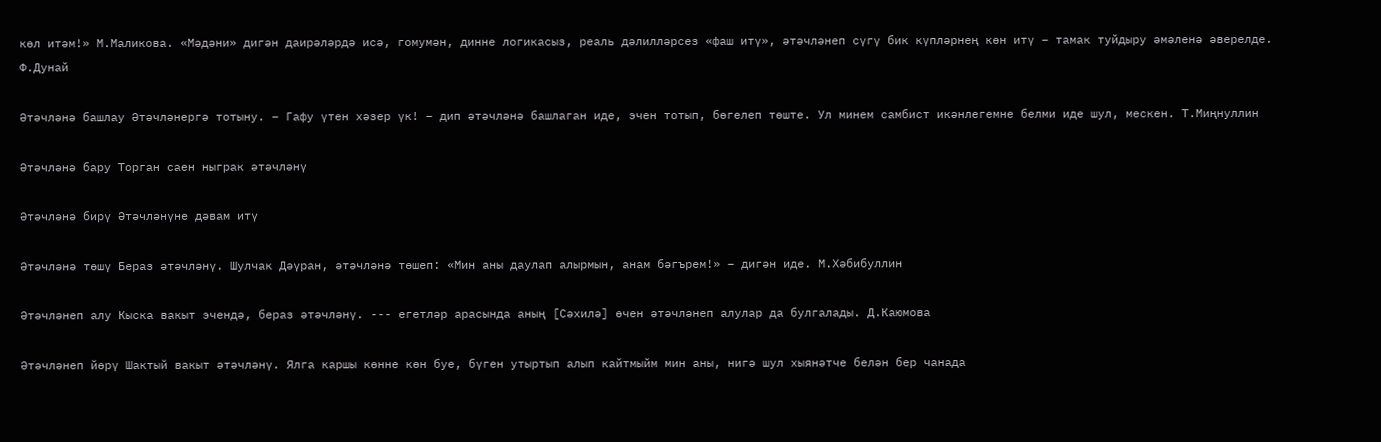көл итәм!» М.Маликова. «Мәдәни» дигән даирәләрдә исә, гомумән, динне логикасыз, реаль дәлилләрсез «фаш итү», әтәчләнеп сүгү бик күпләрнең көн итү – тамак туйдыру әмәленә әверелде. Ф.Дунай

Әтәчләнә башлау Әтәчләнергә тотыну. – Гафу үтен хәзер үк! – дип әтәчләнә башлаган иде, эчен тотып, бөгелеп төште. Ул минем самбист икәнлегемне белми иде шул, мескен. Т.Миңнуллин

Әтәчләнә бару Торган саен ныграк әтәчләнү

Әтәчләнә бирү Әтәчләнүне дәвам итү

Әтәчләнә төшү Бераз әтәчләнү. Шулчак Дәүран, әтәчләнә төшеп: «Мин аны даулап алырмын, анам бәгърем!» – дигән иде. М.Хәбибуллин

Әтәчләнеп алу Кыска вакыт эчендә, бераз әтәчләнү. --- егетләр арасында аның [Сәхилә] өчен әтәчләнеп алулар да булгалады. Д.Каюмова

Әтәчләнеп йөрү Шактый вакыт әтәчләнү. Ялга каршы көнне көн буе, бүген утыртып алып кайтмыйм мин аны, нигә шул хыянәтче белән бер чанада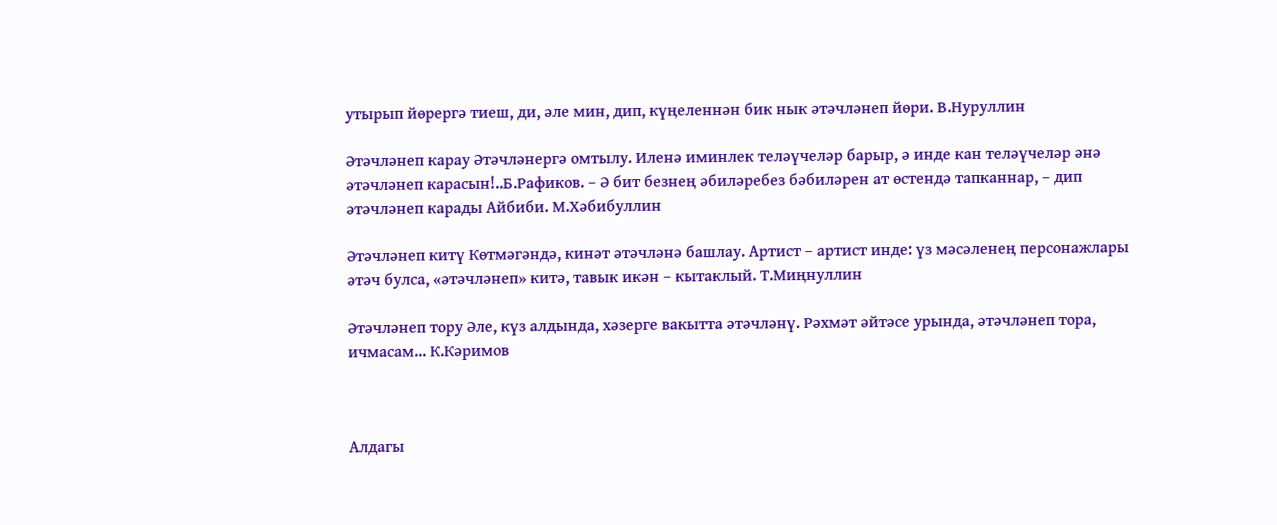утырып йөрергә тиеш, ди, әле мин, дип, күңеленнән бик нык әтәчләнеп йөри. В.Нуруллин

Әтәчләнеп карау Әтәчләнергә омтылу. Иленә иминлек теләүчеләр барыр, ә инде кан теләүчеләр әнә әтәчләнеп карасын!..Б.Рафиков. – Ә бит безнең әбиләребез бәбиләрен ат өстендә тапканнар, – дип әтәчләнеп карады Айбиби. М.Хәбибуллин

Әтәчләнеп китү Көтмәгәндә, кинәт әтәчләнә башлау. Артист – артист инде: үз мәсәленең персонажлары әтәч булса, «әтәчләнеп» китә, тавык икән – кытаклый. Т.Миңнуллин

Әтәчләнеп тору Әле, күз алдында, хәзерге вакытта әтәчләнү. Рәхмәт әйтәсе урында, әтәчләнеп тора, ичмасам... К.Кәримов



Алдагы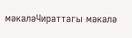мәкаләЧираттагы мәкалә